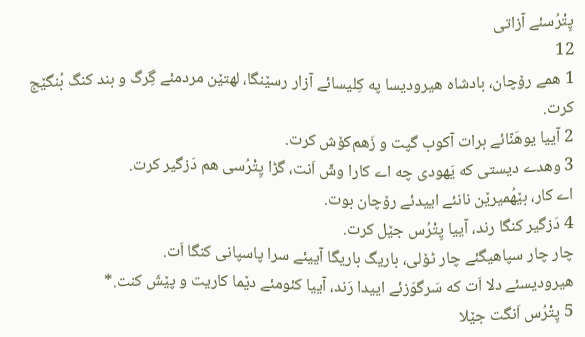پِتْرُسئے آزاتی
12
1 همے رۆچان، بادشاه هیرودیسا په کِلیسائے آزار رسێنگا، لهتێن مردمئے گِرگ و بند کنگ بُنگێج کرت.
2 آییا یوهَنّائے برات آکوب گپت و زَهم‌کۆش کرت.
3 وهدے دیستی که یَهودی چه اے کارا وشّ اَنت، گڑا پِتْرُسی هم دَزگیر کرت.
اے کار، بێهُمیرێن نانئے اییدئے رۆچان بوت.
4 دَزگیر کنگا رند، آییا پِتْرُس جێل کرت.
چار چار سپاهیگئے چار ٹۆلی، باریگ باریگا آییئے سرا پاسپانی کنگا اَت.
هیرودیسئے دلا اَت که سَرگوَزئے اییدا رَند، آییا کئومئے دێما کاریت و پێشَ کنت.*
5 پِتْرُس اَنگت جێلا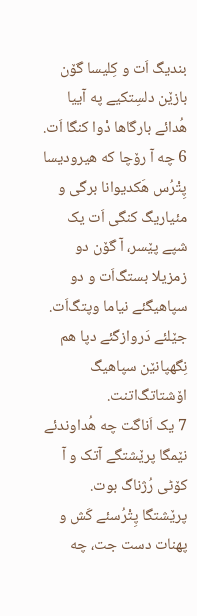بندیگ اَت و کِلیسا گۆن بازێن دلسِتکیے په آییا هُدائے بارگاها دْوا کنگا اَت.
6 چه آ رۆچا که هیرودیسا پِتْرُس هَکدیوانا برگی و مئیاریگ کنگی اَت یک شپے پێسر، آ گۆن دو زمزیلا بستگ‌اَت و دو سپاهیگئے نیاما وپتگ‌اَت.
جێلئے دَروازگئے دپا هم نِگهپانێن سپاهیگ اۆشتاتگ‌اتنت.
7 یک اَناگت چه هُداوندئے نێمگا پرێشتگے آتک و آ کۆٹی رُژناگ بوت.
پرێشتگا پِتْرُسئے کَش و پهنات دست جت، چه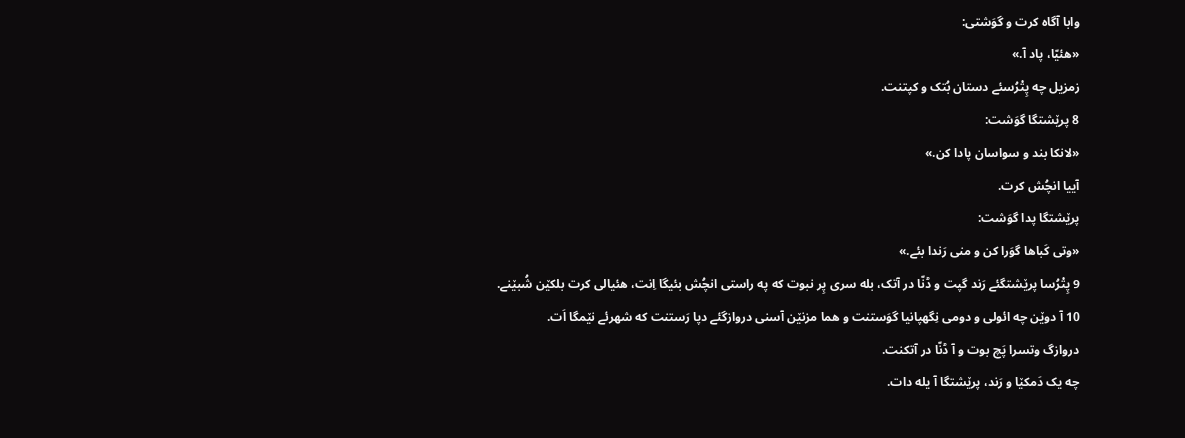وابا آگاه کرت و گوَشتی:
«هئیّا، پاد آ.»
زمزیل چه پِتْرُسئے دستان بُتک و کپتنت.
8 پرێشتگا گوَشت:
«لانکا بند و سواسان پادا کن.»
آییا انچُش کرت.
پرێشتگا پدا گوَشت:
«وتی کَباها گوَرا کن و منی رَندا بئے.»
9 پِتْرُسا پرێشتگئے رَند گپت و ڈنّا در آتک، بله سری پِر نبوت که په راستی انچُش بئیگا اِنت، هئیالی کرت بلکێن شُبێنے.
10 آ دوێن چه ائولی و دومی نِگهپانیا گوَستنت و هما مزنێن آسنی دروازگئے دپا رَستنت که شهرئے نێمگا اَت.
دروازگ وتسرا پَچ بوت و آ ڈنّا در آتکنت.
چه یک دَمکێا و رَند، پرێشتگا آ یله دات.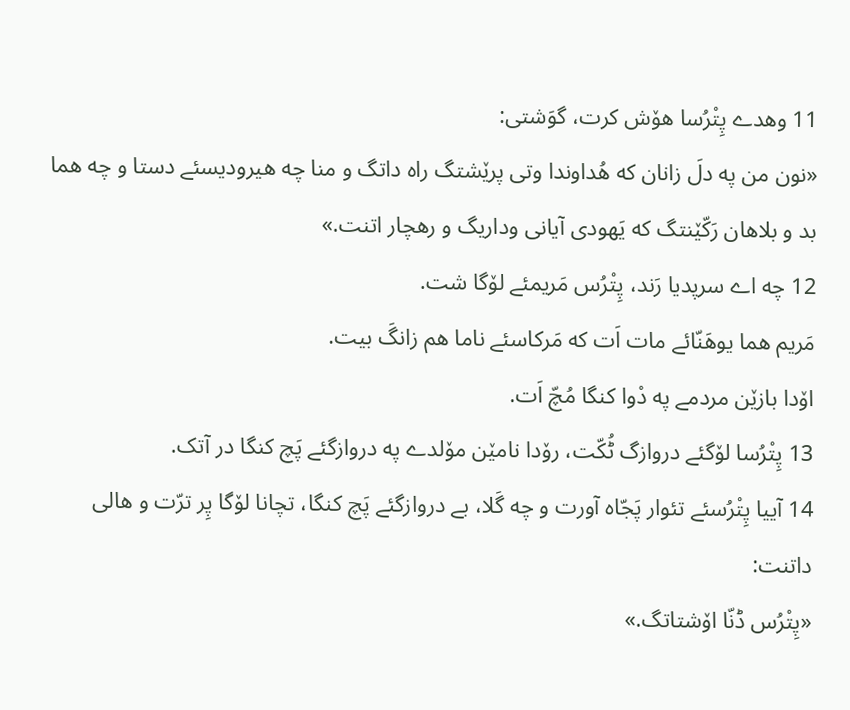11 وهدے پِتْرُسا هۆش کرت، گوَشتی:
«نون من په دلَ زانان که هُداوندا وتی پرێشتگ راه داتگ و منا چه هیرودیسئے دستا و چه هما بد و بلاهان رَکّێنتگ که یَهودی آیانی وداریگ و رهچار اتنت.»
12 چه اے سرپدیا رَند، پِتْرُس مَریمئے لۆگا شت.
مَریم هما یوهَنّائے مات اَت که مَرکاسئے ناما هم زانگَ بیت.
اۆدا بازێن مردمے په دْوا کنگا مُچّ اَت.
13 پِتْرُسا لۆگئے دروازگ ٹُکّت، رۆدا نامێن مۆلدے په دروازگئے پَچ کنگا در آتک.
14 آییا پِتْرُسئے تئوار پَجّاه آورت و چه گَلا، بے دروازگئے پَچ کنگا، تچانا لۆگا پِر ترّت و هالی داتنت:
«پِتْرُس ڈنّا اۆشتاتگ.»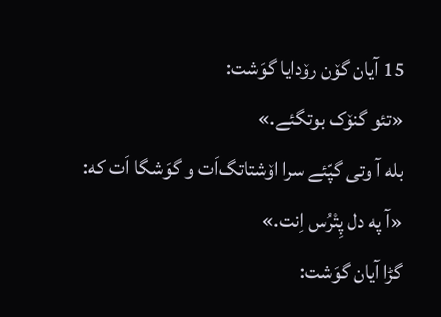15 آیان گۆن رۆدایا گوَشت:
«تئو گنۆک بوتگئے.»
بله آ وتی گپّئے سرا اۆشتاتگ‌اَت و گوَشگا اَت که:
«آ په دل پِتْرُس اِنت.»
گڑا آیان گوَشت: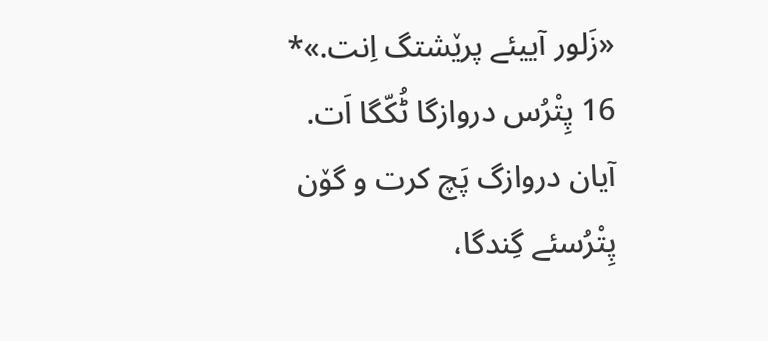«زَلور آییئے پرێشتگ اِنت.»*
16 پِتْرُس دروازگا ٹُکّگا اَت.
آیان دروازگ پَچ کرت و گۆن پِتْرُسئے گِندگا،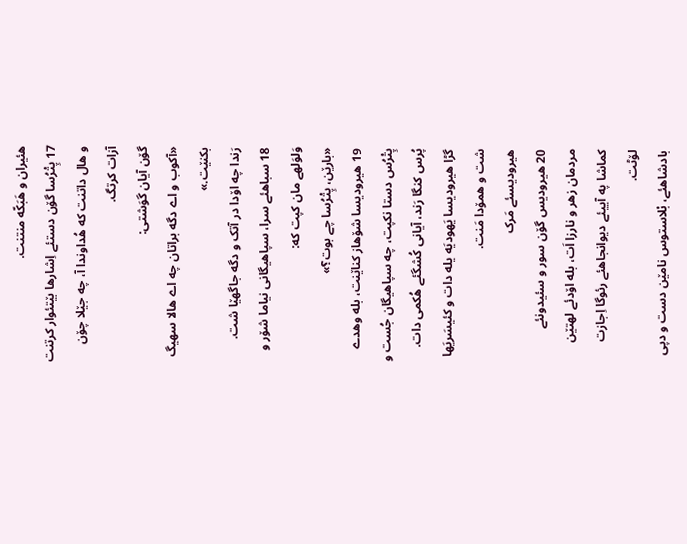هئیران و هَبَکّه منتنت.
17 پِتْرُسا گۆن دستئے اِشارها بێتئوار کرتنت و هال داتنت که هُداوندا آ، چه جێلا چۆن آزات کرتگ.
گۆن آیان گوَشتی:
«آکوب و اے دگه براتان چه اے هالا سهیگ بکنێت.»
رَندا چه اۆدا در آتک و دگه جاگهێا شت.
18 سباهئے سرا، سپاهیگانی نیاما شۆر و وَلوَلهے مان کپت که:
«بارێن، پِتْرُسا چے بوت؟»
19 هیرودیسا شۆهاز کناێنت، بله وهدے پِتْرُس دستا نکپت، چه سپاهیگان جُست و پُرس کنگا رَند، آیانی کُشگئے هُکمی دات.
گڑا هیرودیسا یَهودیَه یله دات و کئیسَریَها شت و همۆدا مَنت.
هیرودیسئے مَرک
20 هیرودیس گۆن سور و سئیدونئے مردمان زهر و نارزا اَت، بله اۆدئے لهتێن کماشا په آییئے دیوانجاهئے رئوگا اِجازت لۆٹت.
بادشاهئے، بْلاستوس نامێن دست و دپی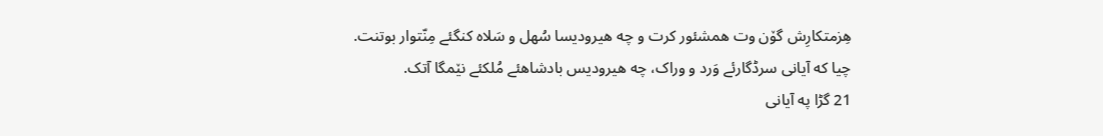هِزمتکارِش گۆن وت همشئور کرت و چه هیرودیسا سُهل و سَلاه کنگئے مِنّتوار بوتنت.
چیا که آیانی سرڈگارئے وَرد و وراک، چه هیرودیس بادشاهئے مُلکئے نێمگا آتک.
21 گڑا په آیانی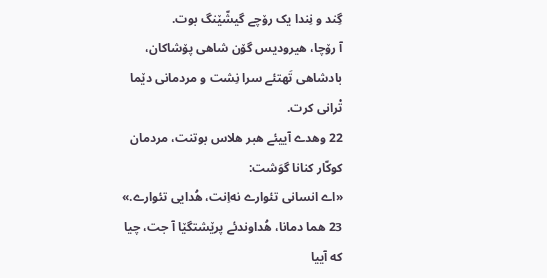گِند و نِندا یک رۆچے گیشّێنگ بوت.
آ رۆچا، هیرودیس گۆن شاهی پۆشاکان، بادشاهی تَهتئے سرا نِشت و مردمانی دێما تْرانی کرت.
22 وهدے آییئے هبر هلاس بوتنت، مردمان کوکّار کنانا گوَشت:
«اے انسانی تئوارے نه‌اِنت، هُدایی تئوارے.»
23 هما دمانا، هُداوندئے پرێشتگێا آ جت، چیا که آییا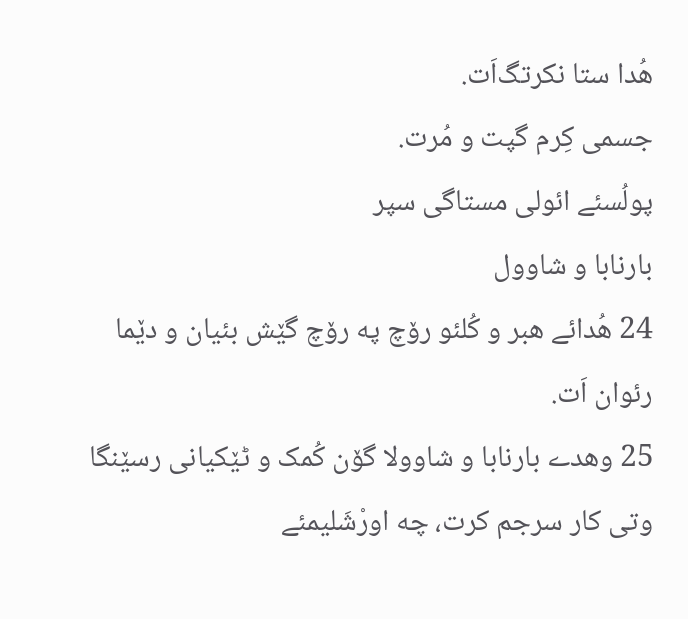هُدا ستا نکرتگ‌اَت.
جسمی کِرم گپت و مُرت.
پولُسئے ائولی مستاگی سپر
بارنابا و شاوول
24 هُدائے هبر و کُلئو رۆچ په رۆچ گێش بئیان و دێما رئوان اَت.
25 وهدے بارنابا و شاوولا گۆن کُمک و ٹێکیانی رسێنگا وتی کار سرجم کرت، چه اورْشَلیمئے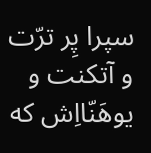سپرا پِر ترّت و آتکنت و یوهَنّااِش که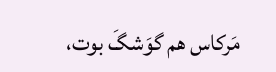مَرکاس هم گوَشگَ بوت،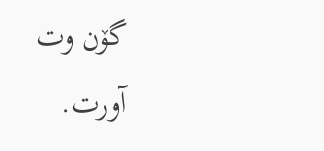گۆن وت آورت.